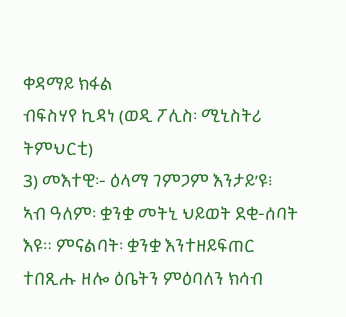ቀዳማይ ክፋል
ብፍስሃየ ኪዳነ (ወዲ ፖሊስ፡ ሚኒስትሪ ትምህርቲ)
3) መእተዊ፡- ዕላማ ገምጋም እንታይ’ዩ፧
ኣብ ዓለም፡ ቋንቋ መትኒ ህይወት ደቂ-ሰባት እዩ። ምናልባት፡ ቋንቋ እንተዘይፍጠር ተበጺሑ ዘሎ ዕቤትን ምዕባለን ክሳብ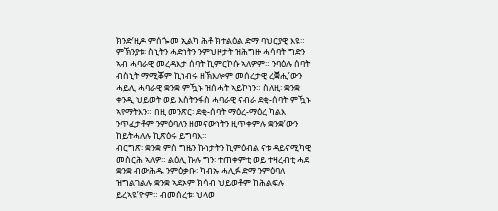ክንድ’ዚዶ ምሰጐመ ኢልካ ሕቶ ክተልዕል ድማ ባህርያዊ እዩ። ምኽንያቱ፡ ስኒትን ሓድነትን ንምህዞታት ዝሕግዙ ሓሳባት ግድን ኣብ ሓባራዊ መረዳእታ ሰባት ኪምርኮሱ ኣለዎም። ንባዕሉ ሰባት ብስኒት ማሚቖም ኪነብሩ ዘኽእሎም መሰረታዊ ረቛሒ’ውን ሓይሊ ሓባራዊ ቋንቋ ምዃኑ ዝሰሓት ኣይኮነን። ስለዚ፡ ቋንቋ ቀንዲ ህይወት ወይ እስትንፋስ ሓባራዊ ናብራ ደቂ-ሰባት ምዃኑ ኣየማትእን። በዚ መንጽር፡ ደቂ-ሰባት ማዕረ-ማዕረ ካልእ ንጥፈታቶም ንምዕባለን ዘመናውነትን ዚጥቀምሉ ቋንቋ’ውን ከይትሓለሉ ኪጽዕሩ ይግባእ።
ብርግጽ፡ ቋንቋ ምስ ግዜን ኩነታትን ኪምዕብል ናቱ ዳይናሚካዊ መስርሕ ኣለዎ። ልዕሊ ኩሉ ግን፡ ተጠቀምቲ ወይ ተዛረብቲ ሓደ ቋንቋ ብውሕዱ ንምዕቃቡ፡ ካብኡ ሓሊፉ ድማ ንምዕባለ ዝግልገልሉ ቋንቋ ኣደኦም ክሳብ ህይወቶም ከሕልፍሉ ይረኣዩ’ዮም። ብመሰረቱ፡ ህላወ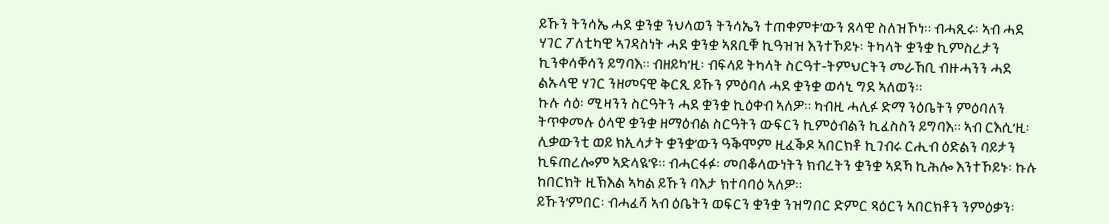ይኹን ትንሳኤ ሓደ ቋንቋ ንህላወን ትንሳኤን ተጠቀምቱ’ውን ጸላዊ ስለዝኾነ። ብሓጺሩ፡ ኣብ ሓደ ሃገር ፖለቲካዊ ኣገዳስነት ሓደ ቋንቋ ኣጸቢቑ ኪዓዝዝ እንተኾይኑ፡ ትካላት ቋንቋ ኪምስረታን ኪንቀሳቐሳን ይግባእ። ብዘይካ’ዚ፡ ብፍላይ ትካላት ስርዓተ-ትምህርትን መራኸቢ ብዙሓንን ሓደ ልኡላዊ ሃገር ንዘመናዊ ቅርጺ ይኹን ምዕባለ ሓደ ቋንቋ ወሳኒ ግደ ኣለወን።
ኩሉ ሳዕ፡ ሚዛንን ስርዓትን ሓደ ቋንቋ ኪዕቀብ ኣለዎ። ካብዚ ሓሊፉ ድማ ንዕቤትን ምዕባለን ትጥቀመሉ ዕላዊ ቋንቋ ዘማዕብል ስርዓትን ውፍርን ኪምዕብልን ኪፈስስን ይግባእ። ኣብ ርእሲ’ዚ፡ ሊቃውንቲ ወይ ክኢላታት ቋንቋ’ውን ዓቕሞም ዚፈቕዶ ኣበርክቶ ኪገብሩ ርሒብ ዕድልን ባይታን ኪፍጠረሎም ኣድላዪ’ዩ። ብሓርፋፉ፡ መበቆላውነትን ክብረትን ቋንቋ ኣደኻ ኪሕሎ እንተኾይኑ፡ ኩሉ ከበርክት ዚኽእል ኣካል ይኹን ባእታ ክተባባዕ ኣለዎ።
ይኹን’ምበር፡ ብሓፈሻ ኣብ ዕቤትን ወፍርን ቋንቋ ንዝግበር ድምር ጻዕርን ኣበርክቶን ንምዕቃን፡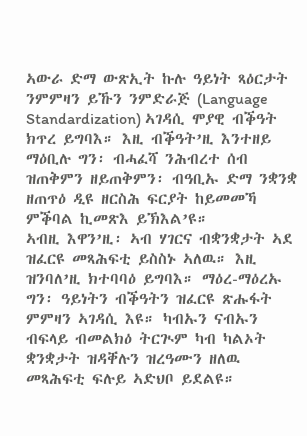ኣውራ ድማ ውጽኢት ኩሉ ዓይነት ጻዕርታት ንምምዛን ይኹን ንምድራጅ (Language Standardization) ኣገዳሲ ሞያዊ ብቕዓት ክጥረ ይግባእ። እዚ ብቕዓት’ዚ እንተዘይ ማዕቢሉ ግን፡ ብሓፈሻ ንሕብረተ ሰብ ዝጠቅምን ዘይጠቅምን፡ ብዓቢኡ ድማ ንቋንቋ ዘጠጥዕ ዲዩ ዘርስሕ ፍርያት ከይመመኻ ምቕባል ኪመጽእ ይኽእል’ዩ።
ኣብዚ እዋን’ዚ፡ ኣብ ሃገርና ብቋንቋታት ኣደ ዝፈርዩ መጻሕፍቲ ይስስኑ ኣለዉ። እዚ ዝንባለ’ዚ ክተባባዕ ይግባእ። ማዕረ-ማዕረኡ ግን፡ ዓይነትን ብቕዓትን ዝፈርዩ ጽሑፋት ምምዛን ኣገዳሲ እዩ። ካብኡን ናብኡን ብፍላይ ብመልክዕ ትርጒም ካብ ካልኦት ቋንቋታት ዝዳቐሉን ዝረዓሙን ዘለዉ መጻሕፍቲ ፍሉይ ኣድህቦ ይደልዩ።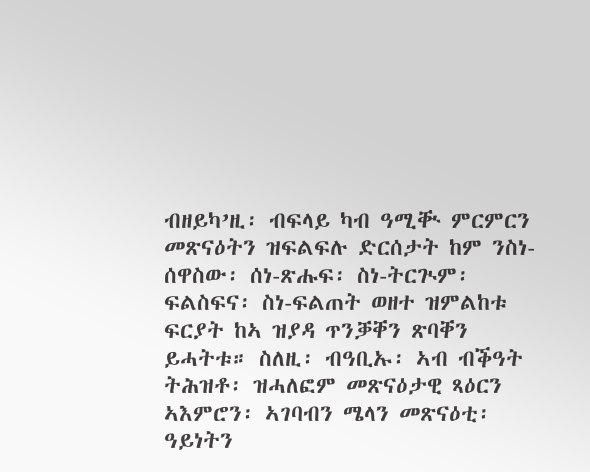ብዘይካ’ዚ፡ ብፍላይ ካብ ዓሚቚ ምርምርን መጽናዕትን ዝፍልፍሉ ድርሰታት ከም ንስነ-ሰዋስው፡ ሰነ-ጽሑፍ፡ ስነ-ትርጒም፡ ፍልስፍና፡ ስነ-ፍልጠት ወዘተ ዝምልከቱ ፍርያት ከኣ ዝያዳ ጥንቓቐን ጽባቐን ይሓትቱ። ስለዚ፡ ብዓቢኡ፡ ኣብ ብቕዓት ትሕዝቶ፡ ዝሓለፎም መጽናዕታዊ ጻዕርን ኣእምሮን፡ ኣገባብን ሜላን መጽናዕቲ፡ ዓይነትን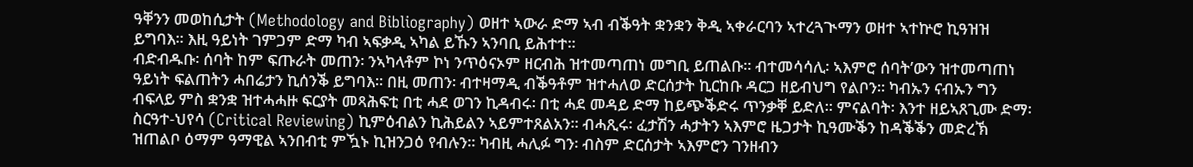ዓቐንን መወከሲታት (Methodology and Bibliography) ወዘተ ኣውራ ድማ ኣብ ብቕዓት ቋንቋን ቅዲ ኣቀራርባን ኣተረጓጒማን ወዘተ ኣተኵሮ ኪዓዝዝ ይግባእ። እዚ ዓይነት ገምጋም ድማ ካብ ኣፍቃዲ ኣካል ይኹን ኣንባቢ ይሕተተ።
ብድብዱቡ፡ ሰባት ከም ፍጡራት መጠን፡ ንኣካላቶም ኮነ ንጥዕናኦም ዘርብሕ ዝተመጣጠነ መግቢ ይጠልቡ። ብተመሳሳሊ፡ ኣእምሮ ሰባት’ውን ዝተመጣጠነ ዓይነት ፍልጠትን ሓበሬታን ኪሰንቕ ይግባእ። በዚ መጠን፡ ብተዛማዲ ብቕዓቶም ዝተሓለወ ድርሰታት ኪርከቡ ዳርጋ ዘይብህግ የልቦን። ካብኡን ናብኡን ግን ብፍላይ ምስ ቋንቋ ዝተሓሓዙ ፍርያት መጻሕፍቲ በቲ ሓደ ወገን ኪዳብሩ፡ በቲ ሓደ መዳይ ድማ ከይጭቕድሩ ጥንቃቐ ይድለ። ምናልባት፡ እንተ ዘይኣጸጊሙ ድማ፡ ስርዓተ-ህየሳ (Critical Reviewing) ኪምዕብልን ኪሕይልን ኣይምተጸልአን። ብሓጺሩ፡ ፈታሽን ሓታትን ኣእምሮ ዜጋታት ኪዓሙቕን ከዳቕቕን መድረኽ ዝጠልቦ ዕማም ዓማዊል ኣንበብቲ ምዃኑ ኪዝንጋዕ የብሉን። ካብዚ ሓሊፉ ግን፡ ብስም ድርሰታት ኣእምሮን ገንዘብን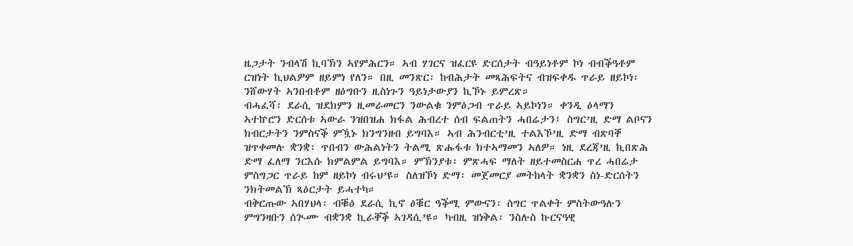ዜጋታት ንብላሽ ኪባኽን ኣየምሕርን። ኣብ ሃገርና ዝፈርዩ ድርሰታት ብዓይነቶም ኮነ ብብቕዓቶም ርዝነት ኪህልዎም ዘይምነ የለን። በዚ መንጽር፡ ከብሕታት መጻሕፍትና ብዝፍቀዱ ጥራይ ዘይኮነ፡ ንሸውሃት ኣንበብቶም ዘዕግቡን ዚስነጉን ዓይነታውያን ኪኾኑ ይምረጽ።
ብሓፈሻ፡ ደራሲ ዝደክምን ዚመራመርን ንውልቁ ንምዕጋብ ጥራይ ኣይኮነን። ቀንዲ ዕላማን ኣተኵሮን ድርሰቱ ኣውራ ንዝበዝሐ ክፋል ሕብረተ ሰብ ፍልጠትን ሓበሬታን፤ ስግር’ዚ ድማ ልቦናን ክብርታትን ንምስናቕ ምዃኑ ክንግንዘብ ይግባእ። ኣብ ሕንብርቲ’ዚ ተልእኾ’ዚ ድማ ብጽባቐ ዝጥቀመሉ ቋንቋ፡ ጥበብን ውሕልነትን ትልሚ ጽሑፋቱ ክተኣማመን ኣለዎ። ነዚ ደረጃ’ዚ ኪበጽሕ ድማ ፈለማ ንርእሱ ክምልምል ይግባእ። ምኽንያቱ፡ ምጽሓፍ ማለት ዘይተመስርሐ ጥረ ሓበሬታ ምስግጋር ጥራይ ከም ዘይኮነ ብሩህ’ዩ። ስለዝኾነ ድማ፡ መጀመርያ መትከላት ቋንቋን ስነ-ድርሰትን ንክትመልኽ ጻዕርታት ይሓተካ።
ብቅርጡው ኣበሃህላ፡ ብቑዕ ደራሲ ኪኖ ዕቑር ዓቕሚ ምውናን፡ ስግር ጥልቀት ምስትውዓሉን ምግንዛቡን ሰጒሙ ብቋንቋ ኪራቐቕ ኣገዳሲ’ዩ። ካብዚ ዝነቅል፡ ንስሉስ ኩርናዓዊ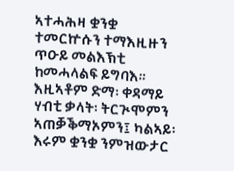ኣተሓሕዛ ቋንቋ ተመርኵሱን ተማእዚዙን ጥዑይ መልእኽቲ ከመሓላልፍ ይግባእ። እዚኣቶም ድማ፡ ቀዳማይ ሃብቲ ቃላት፡ ትርጒሞምን ኣጠቓቕማኦምን፤ ካልኣይ፡ እሩም ቋንቋ ንምዝውታር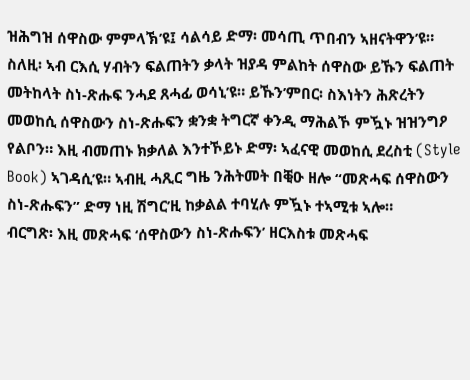ዝሕግዝ ሰዋስው ምምላኽ’ዩ፤ ሳልሳይ ድማ፡ መሳጢ ጥበብን ኣዘናትዋን’ዩ። ስለዚ፡ ኣብ ርእሲ ሃብትን ፍልጠትን ቃላት ዝያዳ ምልከት ሰዋስው ይኹን ፍልጠት መትከላት ስነ-ጽሑፍ ንሓደ ጸሓፊ ወሳኒ’ዩ። ይኹን’ምበር፡ ስእነትን ሕጽረትን መወከሲ ሰዋስውን ስነ-ጽሑፍን ቋንቋ ትግርኛ ቀንዲ ማሕልኾ ምዃኑ ዝዝንግዖ የልቦን። እዚ ብመጠኑ ክቃለል እንተኾይኑ ድማ፡ ኣፈናዊ መወከሲ ደረስቲ (Style Book) ኣገዳሲ’ዩ። ኣብዚ ሓጺር ግዜ ንሕትመት በቒዑ ዘሎ “መጽሓፍ ሰዋስውን ስነ-ጽሑፍን” ድማ ነዚ ሽግር’ዚ ከቃልል ተባሂሉ ምዃኑ ተኣሚቱ ኣሎ።
ብርግጽ፡ እዚ መጽሓፍ ‘ሰዋስውን ስነ-ጽሑፍን’ ዘርእስቱ መጽሓፍ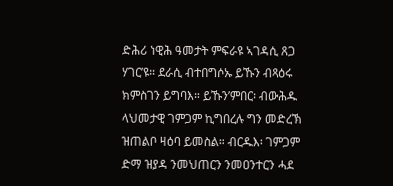ድሕሪ ነዊሕ ዓመታት ምፍራዩ ኣገዳሲ ጸጋ ሃገር’ዩ። ደራሲ ብተበግሶኡ ይኹን ብጻዕሩ ክምስገን ይግባእ። ይኹን’ምበር፡ ብውሕዱ ላህመታዊ ገምጋም ኪግበረሉ ግን መድረኽ ዝጠልቦ ዛዕባ ይመስል። ብርዱእ፡ ገምጋም ድማ ዝያዳ ንመህጠርን ንመዐንተርን ሓደ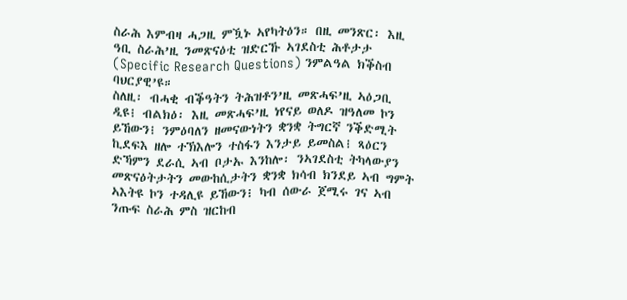ስራሕ እምብዛ ሓጋዚ ምዃኑ ኣየካትዕን። በዚ መንጽር፡ እዚ ዓቢ ስራሕ’ዚ ንመጽናዕቲ ዝድርኹ ኣገደስቲ ሕቶታታ (Specific Research Questions) ንምልዓል ክቕስብ ባህርያዊ’ዩ።
ስለዚ፡ ብሓቂ ብቕዓትን ትሕዝቶን’ዚ መጽሓፍ’ዚ ኣዕጋቢ ዲዩ፧ ብልክዕ፡ እዚ መጽሓፍ’ዚ ነየናይ ወለዶ ዝዓለመ ኮን ይኸውን፧ ንምዕባለን ዘመናውነትን ቋንቋ ትግርኛ ንቕድሚት ኪደፍእ ዘሎ ተኽእሎን ተስፋን እንታይ ይመስል፧ ጻዕርን ድኻምን ደራሲ ኣብ ቦታኡ እንከሎ፡ ንኣገደስቲ ትካላውያን መጽናዕትታትን መውከሲታትን ቋንቋ ክሳብ ክንደይ ኣብ ግምት ኣእትዩ ኮን ተዳሊዩ ይኸውን፧ ካብ ሰውራ ጀሚሩ ገና ኣብ ንጡፍ ስራሕ ምስ ዝርከብ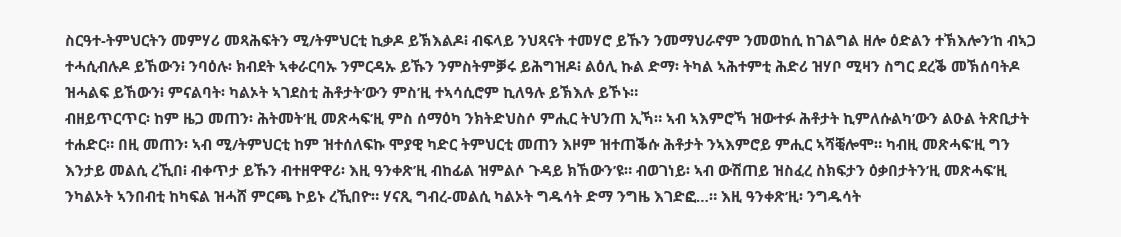ስርዓተ-ትምህርትን መምሃሪ መጻሕፍትን ሚ/ትምህርቲ ኪቃዶ ይኽእልዶ፧ ብፍላይ ንህጻናት ተመሃሮ ይኹን ንመማህራኖም ንመወከሲ ከገልግል ዘሎ ዕድልን ተኽእሎን’ከ ብኣጋ ተሓሲብሉዶ ይኸውን፧ ንባዕሉ፡ ክብደት ኣቀራርባኡ ንምርዳኡ ይኹን ንምስትምቓሩ ይሕግዝዶ፧ ልዕሊ ኩል ድማ፡ ትካል ኣሕተምቲ ሕድሪ ዝሃቦ ሚዛን ስግር ደረቕ መኽሰባትዶ ዝሓልፍ ይኸውን፧ ምናልባት፡ ካልኦት ኣገደስቲ ሕቶታት’ውን ምስ’ዚ ተኣሳሲሮም ኪለዓሉ ይኽእሉ ይኾኑ።
ብዘይጥርጥር፡ ከም ዜጋ መጠን፡ ሕትመት’ዚ መጽሓፍ’ዚ ምስ ሰማዕካ ንክትድህስሶ ምሒር ትህንጠ ኢኻ። ኣብ ኣእምሮኻ ዝውተፉ ሕቶታት ኪምለሱልካ’ውን ልዑል ትጽቢታት ተሐድር። በዚ መጠን፡ ኣብ ሚ/ትምህርቲ ከም ዝተሰለፍኩ ሞያዊ ካድር ትምህርቲ መጠን እዞም ዝተጠቕሱ ሕቶታት ንኣእምሮይ ምሒር ኣሻቒሎሞ። ካብዚ መጽሓፍ’ዚ ግን እንታይ መልሲ ረኺበ፧ ብቀጥታ ይኹን ብተዘዋዋሪ፡ እዚ ዓንቀጽ’ዚ ብከፊል ዝምልሶ ጉዳይ ክኸውን’ዩ። ብወገነይ፡ ኣብ ውሽጠይ ዝስፈረ ስክፍታን ዕቃበታትን’ዚ መጽሓፍ’ዚ ንካልኦት ኣንበብቲ ከካፍል ዝሓሸ ምርጫ ኮይኑ ረኺበዮ። ሃናጺ ግብረ-መልሲ ካልኦት ግዱሳት ድማ ንግዜ እገድፎ…። እዚ ዓንቀጽ’ዚ፡ ንግዱሳት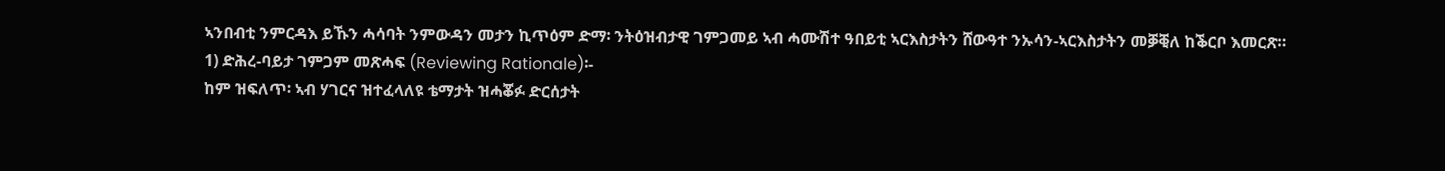ኣንበብቲ ንምርዳእ ይኹን ሓሳባት ንምውዳን መታን ኪጥዕም ድማ፡ ንትዕዝብታዊ ገምጋመይ ኣብ ሓሙሽተ ዓበይቲ ኣርእስታትን ሸውዓተ ንኡሳን-ኣርእስታትን መቓቒለ ከቕርቦ እመርጽ።
1) ድሕረ-ባይታ ገምጋም መጽሓፍ (Reviewing Rationale)፡-
ከም ዝፍለጥ፡ ኣብ ሃገርና ዝተፈላለዩ ቴማታት ዝሓቖፉ ድርሰታት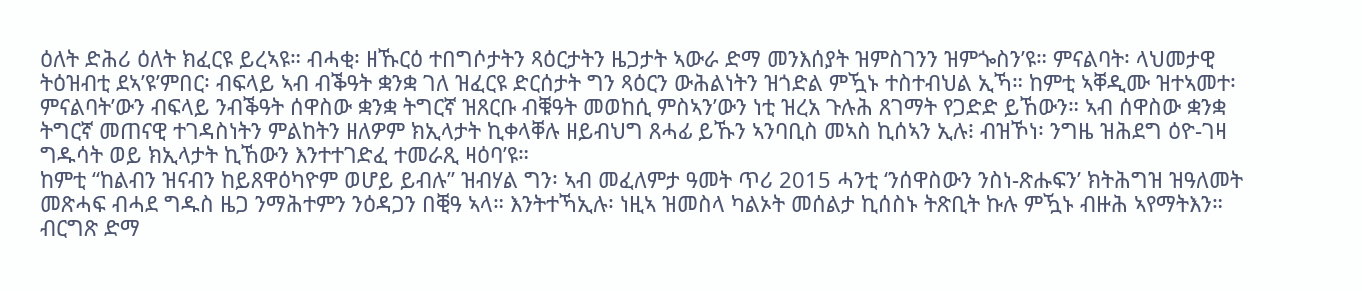ዕለት ድሕሪ ዕለት ክፈርዩ ይረኣዩ። ብሓቂ፡ ዘኹርዕ ተበግሶታትን ጻዕርታትን ዜጋታት ኣውራ ድማ መንእሰያት ዝምስገንን ዝምጐስን’ዩ። ምናልባት፡ ላህመታዊ ትዕዝብቲ ደኣ’ዩ’ምበር፡ ብፍላይ ኣብ ብቕዓት ቋንቋ ገለ ዝፈርዩ ድርሰታት ግን ጻዕርን ውሕልነትን ዝጎድል ምዃኑ ተስተብህል ኢኻ። ከምቲ ኣቐዲሙ ዝተኣመተ፡ ምናልባት’ውን ብፍላይ ንብቕዓት ሰዋስው ቋንቋ ትግርኛ ዝጸርቡ ብቑዓት መወከሲ ምስኣን’ውን ነቲ ዝረአ ጉሉሕ ጸገማት የጋድድ ይኸውን። ኣብ ሰዋስው ቋንቋ ትግርኛ መጠናዊ ተገዳስነትን ምልከትን ዘለዎም ክኢላታት ኪቀላቐሉ ዘይብህግ ጸሓፊ ይኹን ኣንባቢስ መኣስ ኪሰኣን ኢሉ፧ ብዝኾነ፡ ንግዜ ዝሕደግ ዕዮ-ገዛ ግዱሳት ወይ ክኢላታት ኪኸውን እንተተገድፈ ተመራጺ ዛዕባ’ዩ።
ከምቲ “ከልብን ዝናብን ከይጸዋዕካዮም ወሆይ ይብሉ” ዝብሃል ግን፡ ኣብ መፈለምታ ዓመት ጥሪ 2015 ሓንቲ ‘ንሰዋስውን ንስነ-ጽሑፍን’ ክትሕግዝ ዝዓለመት መጽሓፍ ብሓደ ግዱስ ዜጋ ንማሕተምን ንዕዳጋን በቒዓ ኣላ። እንትተኻኢሉ፡ ነዚኣ ዝመስላ ካልኦት መሰልታ ኪሰስኑ ትጽቢት ኩሉ ምዃኑ ብዙሕ ኣየማትእን። ብርግጽ ድማ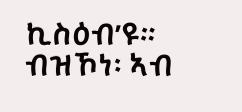ኪስዕብ’ዩ። ብዝኾነ፡ ኣብ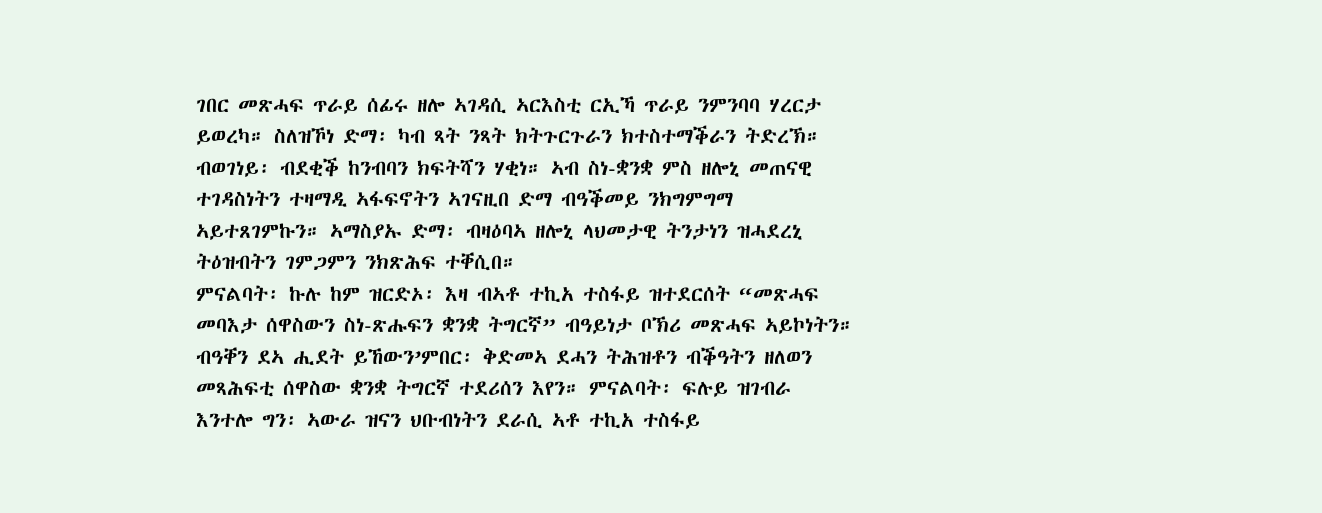ገበር መጽሓፍ ጥራይ ሰፊሩ ዘሎ ኣገዳሲ ኣርእስቲ ርኢኻ ጥራይ ንምንባባ ሃረርታ ይወረካ። ስለዝኾነ ድማ፡ ካብ ጻት ንጻት ክትጉርጉራን ክተስተማቕራን ትድረኽ። ብወገነይ፡ ብደቂቕ ከንብባን ክፍትሻን ሃቂነ። ኣብ ስነ-ቋንቋ ምስ ዘሎኒ መጠናዊ ተገዳስነትን ተዛማዲ ኣፋፍኖትን ኣገናዚበ ድማ ብዓቕመይ ንክግምግማ ኣይተጸገምኩን። ኣማስያኡ ድማ፡ ብዛዕባኣ ዘሎኒ ላህመታዊ ትንታነን ዝሓደረኒ ትዕዝብትን ገምጋምን ንክጽሕፍ ተቐሲበ።
ምናልባት፡ ኩሉ ከም ዝርድኦ፡ እዛ ብኣቶ ተኪአ ተስፋይ ዝተደርሰት “መጽሓፍ መባእታ ሰዋስውን ስነ-ጽሑፍን ቋንቋ ትግርኛ” ብዓይነታ ቦኽሪ መጽሓፍ ኣይኮነትን። ብዓቐን ደኣ ሒደት ይኸውን’ምበር፡ ቅድመኣ ደሓን ትሕዝቶን ብቕዓትን ዘለወን መጻሕፍቲ ሰዋስው ቋንቋ ትግርኛ ተደሪሰን እየን። ምናልባት፡ ፍሉይ ዝገብራ እንተሎ ግን፡ ኣውራ ዝናን ህቡብነትን ደራሲ ኣቶ ተኪአ ተስፋይ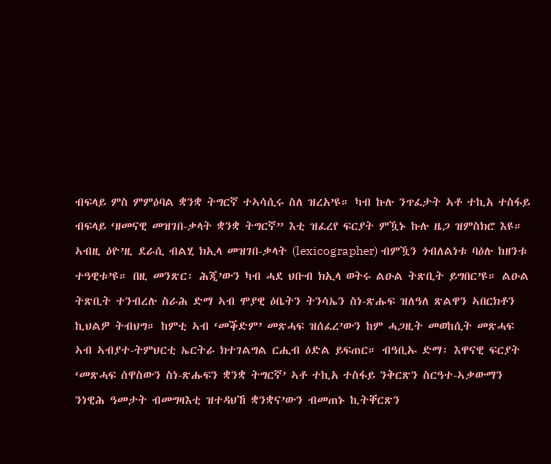ብፍላይ ምስ ምምዕባል ቋንቋ ትግርኛ ተኣሳሲሩ ስለ ዝረአ’ዩ። ካብ ኩሉ ንጥፈታት ኣቶ ተኪአ ተስፋይ ብፍላይ ‘ዘመናዊ መዝገበ-ቃላት ቋንቋ ትግርኛ” እቲ ዝፈረየ ፍርያት ምዃኑ ኩሉ ዜጋ ዝምስክሮ እዩ። ኣብዚ ዕዮ’ዚ ደራሲ ብልሂ ክኢላ መዝገበ-ቃላት (lexicographer) ብምዃን ጎብለልነቱ ባዕሉ ከዘንቱ ተዓዊቱ’ዩ። በዚ መንጽር፡ ሕጂ’ውን ካብ ሓደ ህቡብ ክኢላ ወትሩ ልዑል ትጽቢት ይግበር’ዩ። ልዑል ትጽቢት ተንብረሉ ስራሕ ድማ ኣብ ሞያዊ ዕቤትን ትንሳኤን ስነ-ጽሑፍ ዝለዓለ ጽልዋን ኣበርክቶን ኪህልዎ ትብህግ። ከምቲ ኣብ ‘መቕድም’ መጽሓፍ ዝሰፈረ’ውን ከም ሓጋዚት መወከሲት መጽሓፍ ኣብ ኣብያተ-ትምህርቲ ኤርትራ ክተገልግል ርሒብ ዕድል ይፍጠር። ብዓቢኡ ድማ፡ እዋናዊ ፍርያት ‘መጽሓፍ ሰዋስውን ስነ-ጽሑፍን ቋንቋ ትግርኛ’ ኣቶ ተኪአ ተስፋይ ንቅርጽን ስርዓተ-ኣቃውማን ንነዊሕ ዓመታት ብመግዛእቲ ዝተዳህኸ ቋንቋና’ውን ብመጠኑ ኪትቐርጽን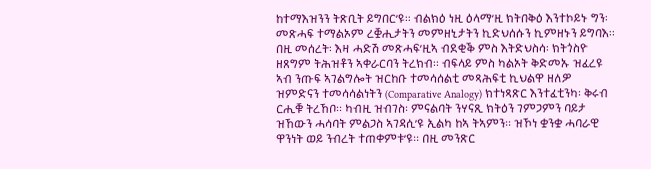ከተማእዝንን ትጽቢት ይግበር’ዩ። ብልክዕ ነዚ ዕላማ’ዚ ክትበቅዕ እንተኮይኑ ግን፡ መጽሓፍ ተማልኦም ረቛሒታትን መምዘኒታትን ኪድህሰሱን ኪምዘኑን ይግባእ።
በዚ መሰረት፡ እዛ ሓድሽ መጽሓፍ’ዚኣ ብደቂቕ ምስ እትድህስሳ፡ ክትጎስዮ ዘጸግም ትሕዝቶን ኣቀራርባን ትረክብ። ብፍላይ ምስ ካልኦት ቅድመኡ ዝፈረዩ ኣብ ንጡፍ ኣገልግሎት ዝርከቡ ተመሳሰልቲ መጻሕፍቲ ኪህልዋ ዘለዎ ዝምድናን ተመሳሳልነትን (Comparative Analogy) ክተነጻጽር እንተፈቲንካ፡ ቅሩብ ርሒቑ ትረኸቦ። ካብዚ ዝብገስ፡ ምናልባት ንሃናጺ ክትዕን ገምጋምን ባይታ ዝኸውን ሓሳባት ምልጋስ ኣገዳሲ’ዩ ኢልካ ከኣ ትኣምን። ዝኾነ ቋንቋ ሓባራዊ ዋንነት ወይ ንብረት ተጠቀምቱ’ዩ። በዚ መንጽር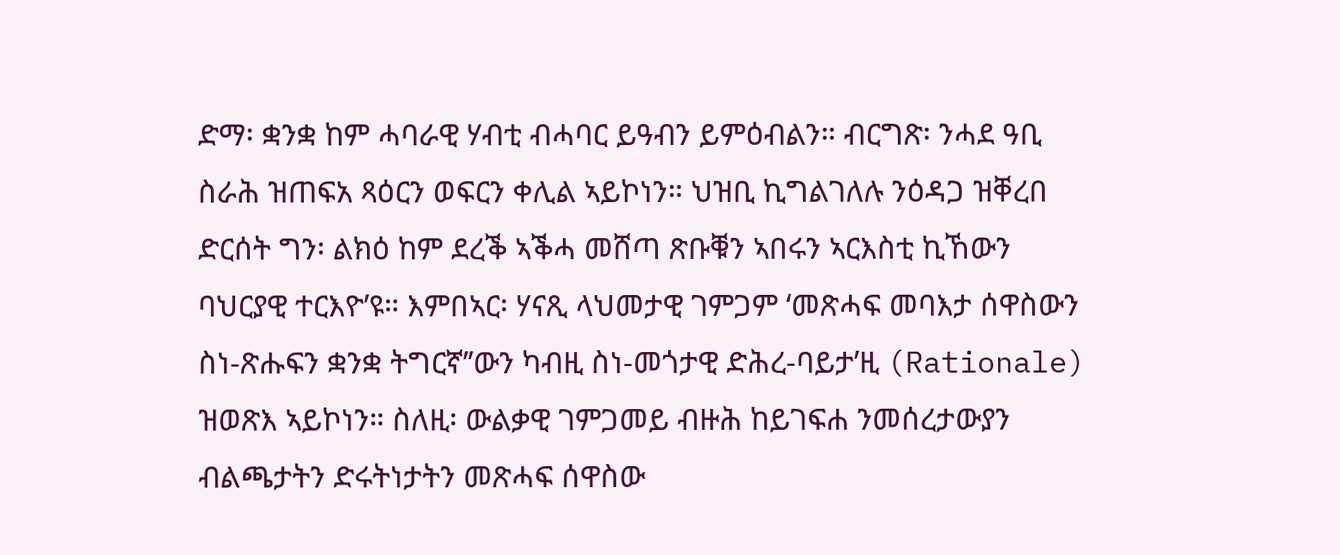ድማ፡ ቋንቋ ከም ሓባራዊ ሃብቲ ብሓባር ይዓብን ይምዕብልን። ብርግጽ፡ ንሓደ ዓቢ ስራሕ ዝጠፍአ ጻዕርን ወፍርን ቀሊል ኣይኮነን። ህዝቢ ኪግልገለሉ ንዕዳጋ ዝቐረበ ድርሰት ግን፡ ልክዕ ከም ደረቕ ኣቕሓ መሸጣ ጽቡቑን ኣበሩን ኣርእስቲ ኪኸውን ባህርያዊ ተርእዮ’ዩ። እምበኣር፡ ሃናጺ ላህመታዊ ገምጋም ‘መጽሓፍ መባእታ ሰዋስውን ስነ-ጽሑፍን ቋንቋ ትግርኛ’’ውን ካብዚ ስነ-መጎታዊ ድሕረ-ባይታ’ዚ (Rationale) ዝወጽእ ኣይኮነን። ስለዚ፡ ውልቃዊ ገምጋመይ ብዙሕ ከይገፍሐ ንመሰረታውያን ብልጫታትን ድሩትነታትን መጽሓፍ ሰዋስው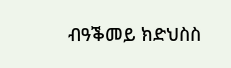ብዓቕመይ ክድህስስ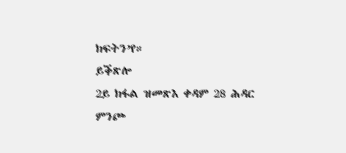ክፍትን’የ።
ይቕጽሎ
2ይ ክፋል ዝመጽእ ቀዳም 28 ሕዳር
ምንጮ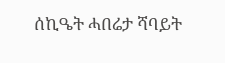ሰኪዔት ሓበሬታ ሻባይት